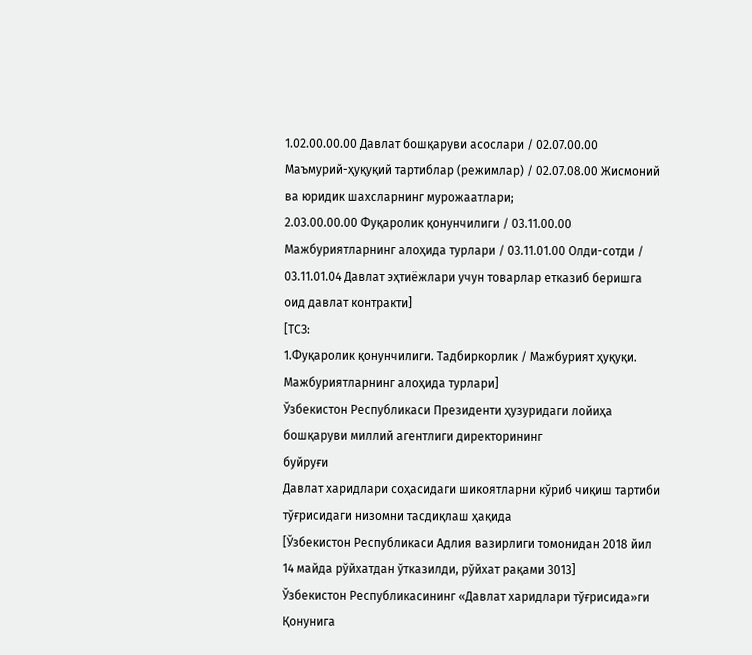1.02.00.00.00 Давлат бошқаруви асослари / 02.07.00.00 Маъмурий-ҳуқуқий тартиблар (режимлар) / 02.07.08.00 Жисмоний ва юридик шахсларнинг мурожаатлари;
2.03.00.00.00 Фуқаролик қонунчилиги / 03.11.00.00 Мажбуриятларнинг алоҳида турлари / 03.11.01.00 Олди-сотди / 03.11.01.04 Давлат эҳтиёжлари учун товарлар етказиб беришга оид давлат контракти]
[ТСЗ:
1.Фуқаролик қонунчилиги. Тадбиркорлик / Мажбурият ҳуқуқи. Мажбуриятларнинг алоҳида турлари]
Ўзбекистон Республикаси Президенти ҳузуридаги лойиҳа бошқаруви миллий агентлиги директорининг
буйруғи
Давлат харидлари соҳасидаги шикоятларни кўриб чиқиш тартиби тўғрисидаги низомни тасдиқлаш ҳақида
[Ўзбекистон Республикаси Адлия вазирлиги томонидан 2018 йил 14 майда рўйхатдан ўтказилди, рўйхат рақами 3013]
Ўзбекистон Республикасининг «Давлат харидлари тўғрисида»ги Қонунига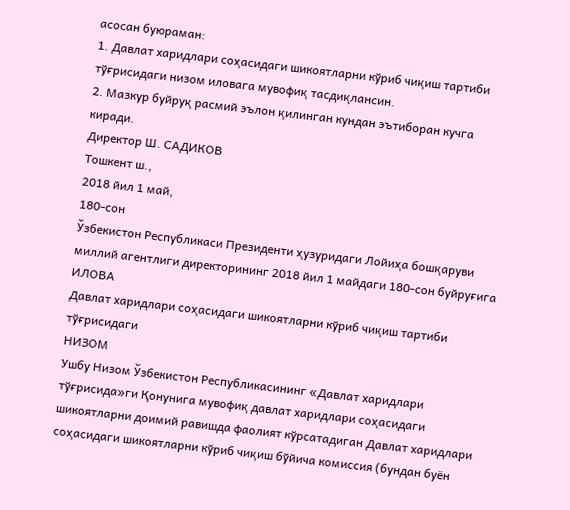асосан буюраман:
1. Давлат харидлари соҳасидаги шикоятларни кўриб чиқиш тартиби тўғрисидаги низом иловага мувофиқ тасдиқлансин.
2. Мазкур буйруқ расмий эълон қилинган кундан эътиборан кучга киради.
Директор Ш. САДИКОВ
Тошкент ш.,
2018 йил 1 май,
180-сон
Ўзбекистон Республикаси Президенти ҳузуридаги Лойиҳа бошқаруви миллий агентлиги директорининг 2018 йил 1 майдаги 180-сон буйруғига ИЛОВА
Давлат харидлари соҳасидаги шикоятларни кўриб чиқиш тартиби тўғрисидаги
НИЗОМ
Ушбу Низом Ўзбекистон Республикасининг «Давлат харидлари тўғрисида»ги Қонунига мувофиқ давлат харидлари соҳасидаги шикоятларни доимий равишда фаолият кўрсатадиган Давлат харидлари соҳасидаги шикоятларни кўриб чиқиш бўйича комиссия (бундан буён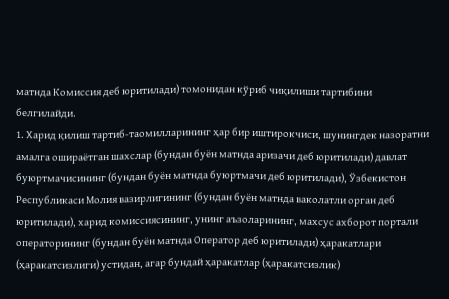матнда Комиссия деб юритилади) томонидан кўриб чиқилиши тартибини белгилайди.
1. Харид қилиш тартиб-таомилларининг ҳар бир иштирокчиси, шунингдек назоратни амалга ошираётган шахслар (бундан буён матнда аризачи деб юритилади) давлат буюртмачисининг (бундан буён матнда буюртмачи деб юритилади), Ўзбекистон Республикаси Молия вазирлигининг (бундан буён матнда ваколатли орган деб юритилади), харид комиссиясининг, унинг аъзоларининг, махсус ахборот портали операторининг (бундан буён матнда Оператор деб юритилади) ҳаракатлари (ҳаракатсизлиги) устидан, агар бундай ҳаракатлар (ҳаракатсизлик)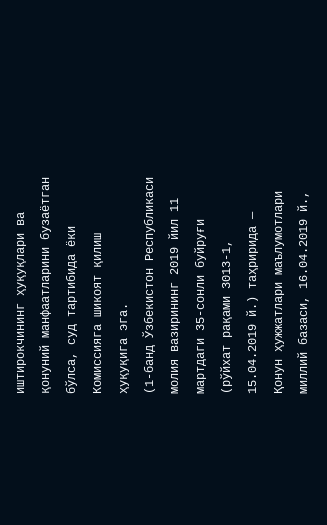иштирокчининг ҳуқуқлари ва қонуний манфаатларини бузаётган бўлса, суд тартибида ёки Комиссияга шикоят қилиш ҳуқуқига эга.
(1-банд Ўзбекистон Республикаси молия вазирининг 2019 йил 11 мартдаги 35-сонли буйруғи (рўйхат рақами 3013-1, 15.04.2019 й.) таҳририда — Қонун ҳужжатлари маълумотлари миллий базаси, 16.04.2019 й.,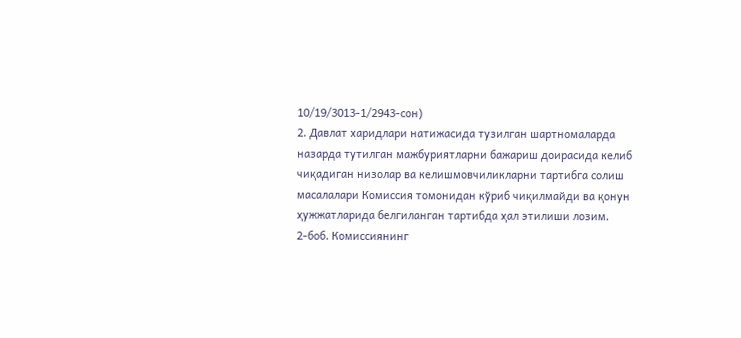10/19/3013-1/2943-сон)
2. Давлат харидлари натижасида тузилган шартномаларда назарда тутилган мажбуриятларни бажариш доирасида келиб чиқадиган низолар ва келишмовчиликларни тартибга солиш масалалари Комиссия томонидан кўриб чиқилмайди ва қонун ҳужжатларида белгиланган тартибда ҳал этилиши лозим.
2-боб. Комиссиянинг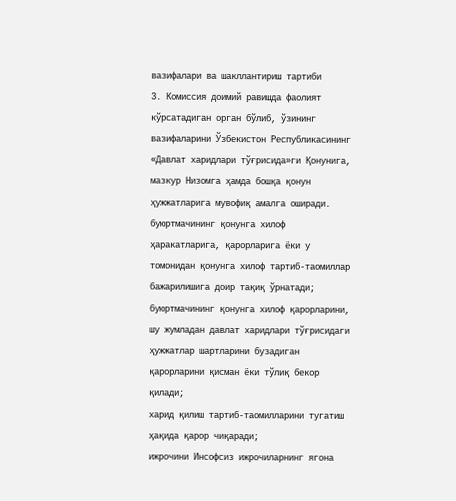вазифалари ва шакллантириш тартиби
3. Комиссия доимий равишда фаолият кўрсатадиган орган бўлиб, ўзининг вазифаларини Ўзбекистон Республикасининг «Давлат харидлари тўғрисида»ги Қонунига, мазкур Низомга ҳамда бошқа қонун ҳужжатларига мувофиқ амалга оширади.
буюртмачининг қонунга хилоф ҳаракатларига, қарорларига ёки у томонидан қонунга хилоф тартиб-таомиллар бажарилишига доир тақиқ ўрнатади;
буюртмачининг қонунга хилоф қарорларини, шу жумладан давлат харидлари тўғрисидаги ҳужжатлар шартларини бузадиган қарорларини қисман ёки тўлиқ бекор қилади;
харид қилиш тартиб-таомилларини тугатиш ҳақида қарор чиқаради;
ижрочини Инсофсиз ижрочиларнинг ягона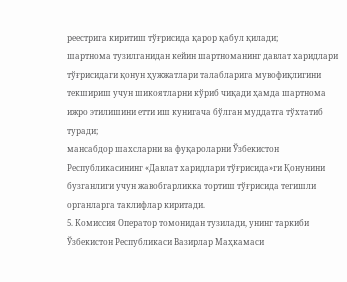реестрига киритиш тўғрисида қарор қабул қилади;
шартнома тузилганидан кейин шартноманинг давлат харидлари тўғрисидаги қонун ҳужжатлари талабларига мувофиқлигини текшириш учун шикоятларни кўриб чиқади ҳамда шартнома ижро этилишини етти иш кунигача бўлган муддатга тўхтатиб туради;
мансабдор шахсларни ва фуқароларни Ўзбекистон Республикасининг «Давлат харидлари тўғрисида»ги Қонунини бузганлиги учун жавобгарликка тортиш тўғрисида тегишли органларга таклифлар киритади.
5. Комиссия Оператор томонидан тузилади, унинг таркиби Ўзбекистон Республикаси Вазирлар Маҳкамаси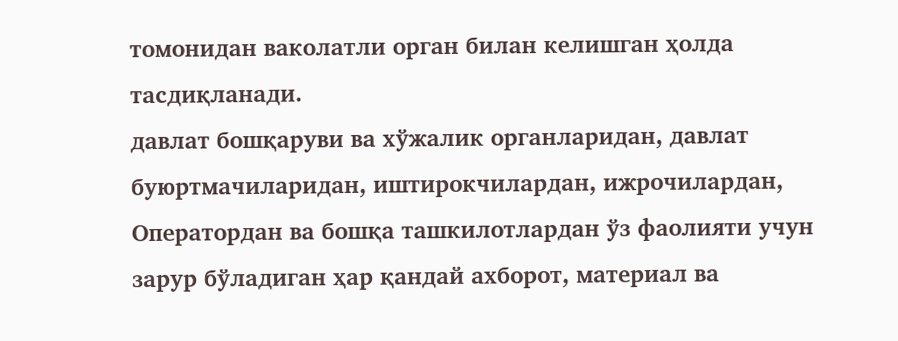томонидан ваколатли орган билан келишган ҳолда тасдиқланади.
давлат бошқаруви ва хўжалик органларидан, давлат буюртмачиларидан, иштирокчилардан, ижрочилардан, Оператордан ва бошқа ташкилотлардан ўз фаолияти учун зарур бўладиган ҳар қандай ахборот, материал ва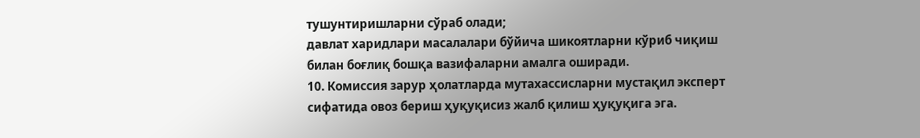тушунтиришларни сўраб олади;
давлат харидлари масалалари бўйича шикоятларни кўриб чиқиш билан боғлиқ бошқа вазифаларни амалга оширади.
10. Комиссия зарур ҳолатларда мутахассисларни мустақил эксперт сифатида овоз бериш ҳуқуқисиз жалб қилиш ҳуқуқига эга.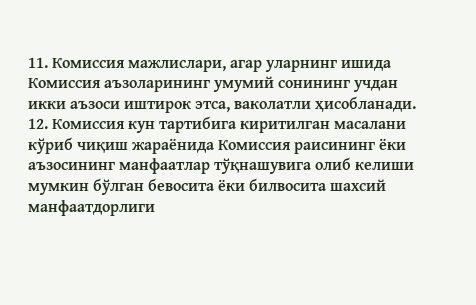11. Комиссия мажлислари, агар уларнинг ишида Комиссия аъзоларининг умумий сонининг учдан икки аъзоси иштирок этса, ваколатли ҳисобланади.
12. Комиссия кун тартибига киритилган масалани кўриб чиқиш жараёнида Комиссия раисининг ёки аъзосининг манфаатлар тўқнашувига олиб келиши мумкин бўлган бевосита ёки билвосита шахсий манфаатдорлиги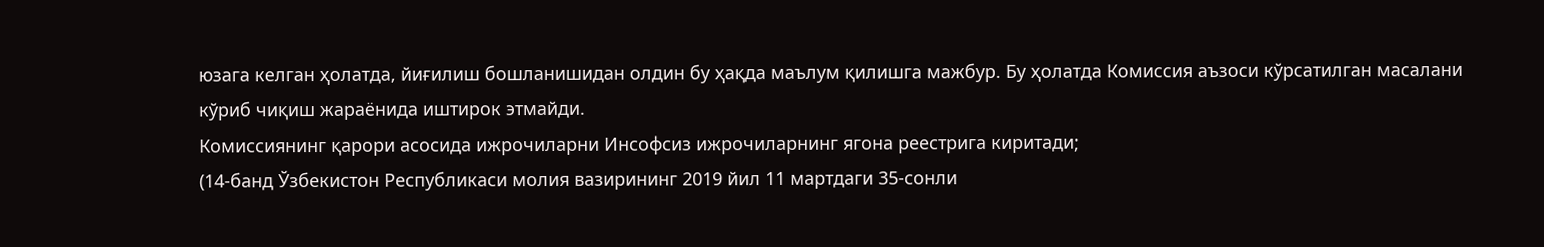юзага келган ҳолатда, йиғилиш бошланишидан олдин бу ҳақда маълум қилишга мажбур. Бу ҳолатда Комиссия аъзоси кўрсатилган масалани кўриб чиқиш жараёнида иштирок этмайди.
Комиссиянинг қарори асосида ижрочиларни Инсофсиз ижрочиларнинг ягона реестрига киритади;
(14-банд Ўзбекистон Республикаси молия вазирининг 2019 йил 11 мартдаги 35-сонли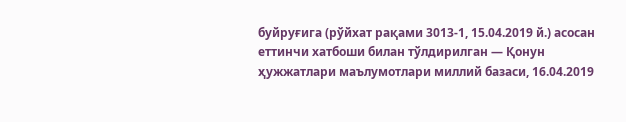буйруғига (рўйхат рақами 3013-1, 15.04.2019 й.) асосан еттинчи хатбоши билан тўлдирилган — Қонун ҳужжатлари маълумотлари миллий базаси, 16.04.2019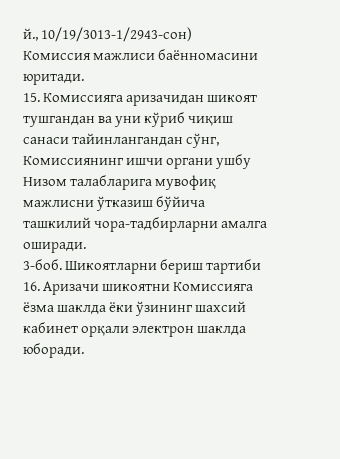й., 10/19/3013-1/2943-сон)
Комиссия мажлиси баённомасини юритади.
15. Комиссияга аризачидан шикоят тушгандан ва уни кўриб чиқиш санаси тайинлангандан сўнг, Комиссиянинг ишчи органи ушбу Низом талабларига мувофиқ мажлисни ўтказиш бўйича ташкилий чора-тадбирларни амалга оширади.
3-боб. Шикоятларни бериш тартиби
16. Аризачи шикоятни Комиссияга ёзма шаклда ёки ўзининг шахсий кабинет орқали электрон шаклда юборади.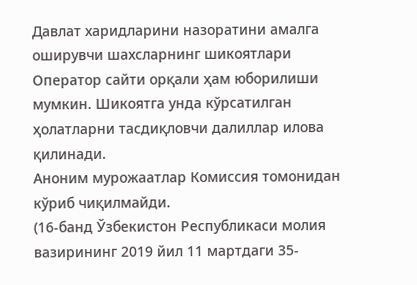Давлат харидларини назоратини амалга оширувчи шахсларнинг шикоятлари Оператор сайти орқали ҳам юборилиши мумкин. Шикоятга унда кўрсатилган ҳолатларни тасдиқловчи далиллар илова қилинади.
Аноним мурожаатлар Комиссия томонидан кўриб чиқилмайди.
(16-банд Ўзбекистон Республикаси молия вазирининг 2019 йил 11 мартдаги 35-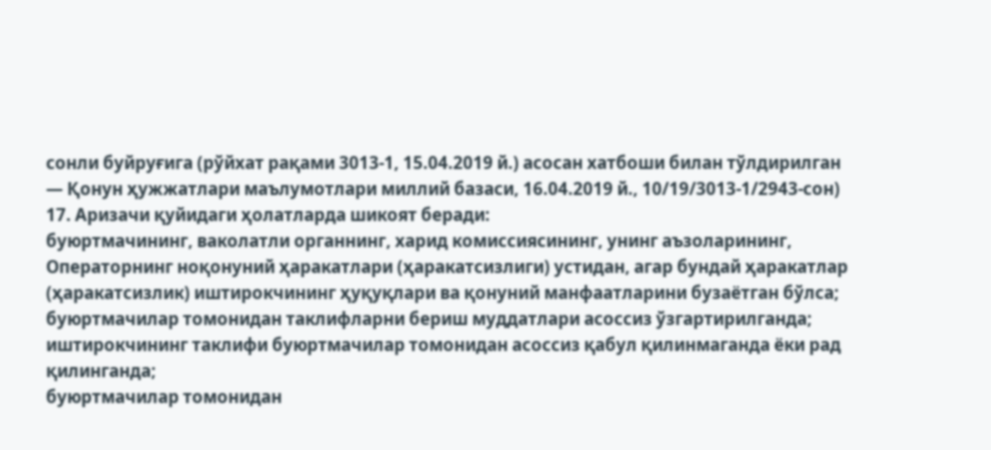сонли буйруғига (рўйхат рақами 3013-1, 15.04.2019 й.) асосан хатбоши билан тўлдирилган — Қонун ҳужжатлари маълумотлари миллий базаси, 16.04.2019 й., 10/19/3013-1/2943-сон)
17. Аризачи қуйидаги ҳолатларда шикоят беради:
буюртмачининг, ваколатли органнинг, харид комиссиясининг, унинг аъзоларининг, Операторнинг ноқонуний ҳаракатлари (ҳаракатсизлиги) устидан, агар бундай ҳаракатлар (ҳаракатсизлик) иштирокчининг ҳуқуқлари ва қонуний манфаатларини бузаётган бўлса;
буюртмачилар томонидан таклифларни бериш муддатлари асоссиз ўзгартирилганда;
иштирокчининг таклифи буюртмачилар томонидан асоссиз қабул қилинмаганда ёки рад қилинганда;
буюртмачилар томонидан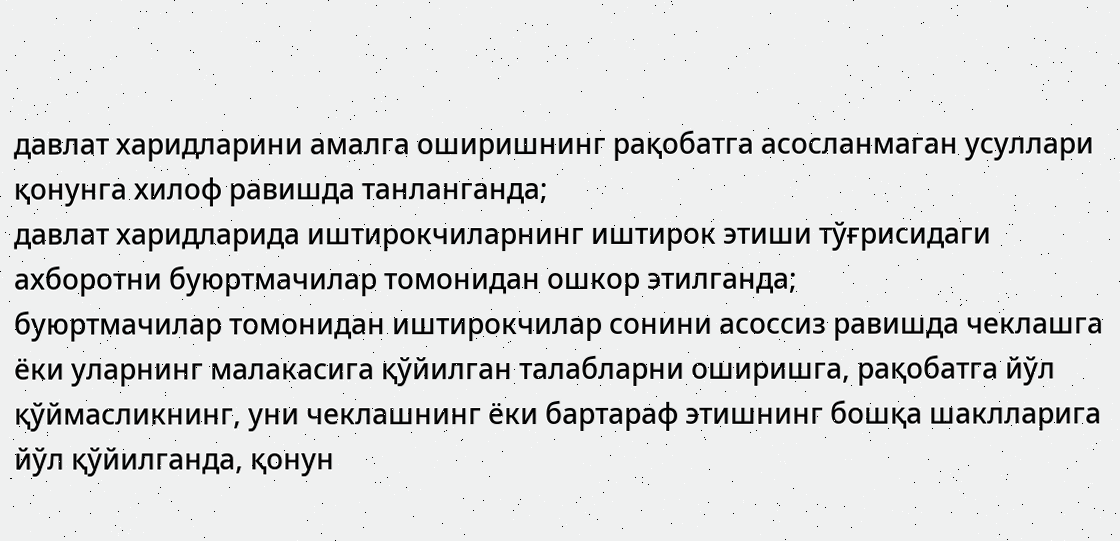давлат харидларини амалга оширишнинг рақобатга асосланмаган усуллари қонунга хилоф равишда танланганда;
давлат харидларида иштирокчиларнинг иштирок этиши тўғрисидаги ахборотни буюртмачилар томонидан ошкор этилганда;
буюртмачилар томонидан иштирокчилар сонини асоссиз равишда чеклашга ёки уларнинг малакасига қўйилган талабларни оширишга, рақобатга йўл қўймасликнинг, уни чеклашнинг ёки бартараф этишнинг бошқа шаклларига йўл қўйилганда, қонун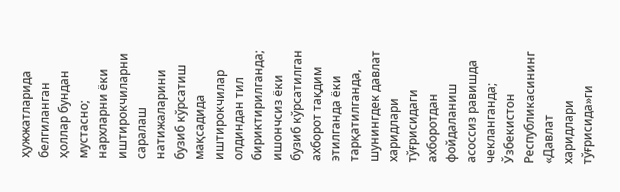ҳужжатларида белгиланган ҳоллар бундан мустасно;
нархларни ёки иштирокчиларни саралаш натижаларини бузиб кўрсатиш мақсадида иштирокчилар олдиндан тил бириктирилганда;
ишончсиз ёки бузиб кўрсатилган ахборот тақдим этилганда ёки тарқатилганда, шунингдек давлат харидлари тўғрисидаги ахборотдан фойдаланиш асоссиз равишда чекланганда;
Ўзбекистон Республикасининг «Давлат харидлари тўғрисида»ги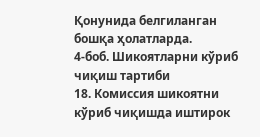Қонунида белгиланган бошқа ҳолатларда.
4-боб. Шикоятларни кўриб чиқиш тартиби
18. Комиссия шикоятни кўриб чиқишда иштирок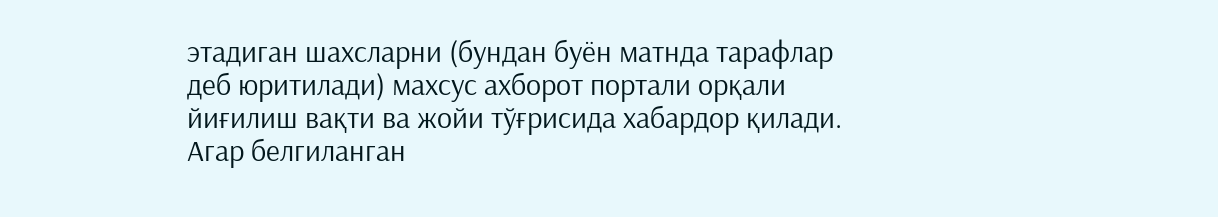этадиган шахсларни (бундан буён матнда тарафлар деб юритилади) махсус ахборот портали орқали йиғилиш вақти ва жойи тўғрисида хабардор қилади. Агар белгиланган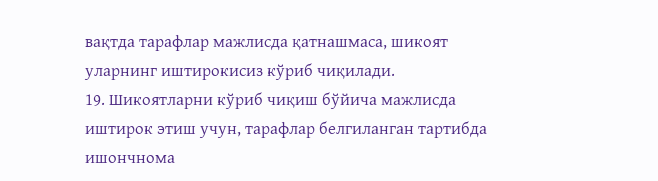вақтда тарафлар мажлисда қатнашмаса, шикоят уларнинг иштирокисиз кўриб чиқилади.
19. Шикоятларни кўриб чиқиш бўйича мажлисда иштирок этиш учун, тарафлар белгиланган тартибда ишончнома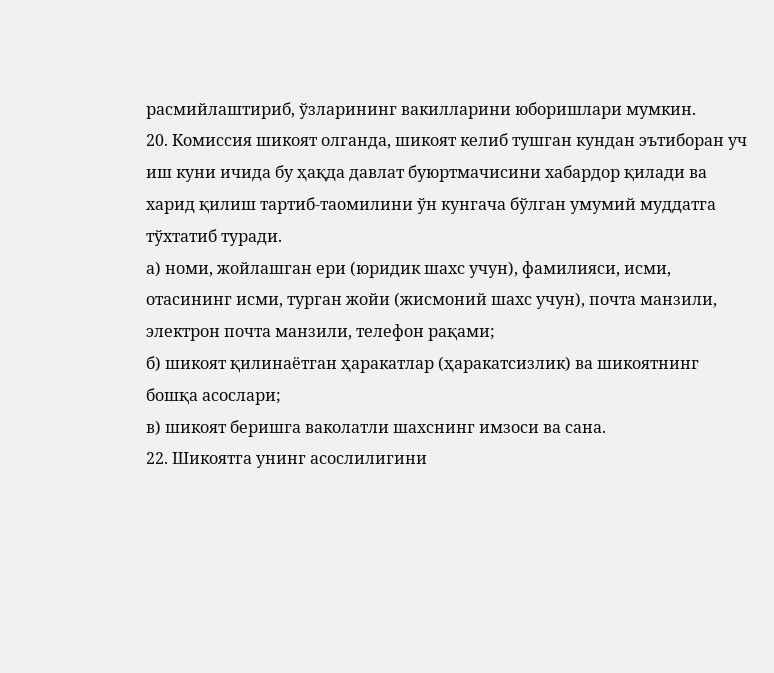расмийлаштириб, ўзларининг вакилларини юборишлари мумкин.
20. Комиссия шикоят олганда, шикоят келиб тушган кундан эътиборан уч иш куни ичида бу ҳақда давлат буюртмачисини хабардор қилади ва харид қилиш тартиб-таомилини ўн кунгача бўлган умумий муддатга тўхтатиб туради.
а) номи, жойлашган ери (юридик шахс учун), фамилияси, исми, отасининг исми, турган жойи (жисмоний шахс учун), почта манзили, электрон почта манзили, телефон рақами;
б) шикоят қилинаётган ҳаракатлар (ҳаракатсизлик) ва шикоятнинг бошқа асослари;
в) шикоят беришга ваколатли шахснинг имзоси ва сана.
22. Шикоятга унинг асослилигини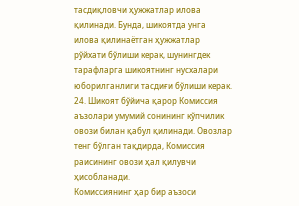тасдиқловчи ҳужжатлар илова қилинади. Бунда, шикоятда унга илова қилинаётган ҳужжатлар рўйхати бўлиши керак, шунингдек тарафларга шикоятнинг нусхалари юборилганлиги тасдиғи бўлиши керак.
24. Шикоят бўйича қарор Комиссия аъзолари умумий сонининг кўпчилик овози билан қабул қилинади. Овозлар тенг бўлган тақдирда, Комиссия раисининг овози ҳал қилувчи ҳисобланади.
Комиссиянинг ҳар бир аъзоси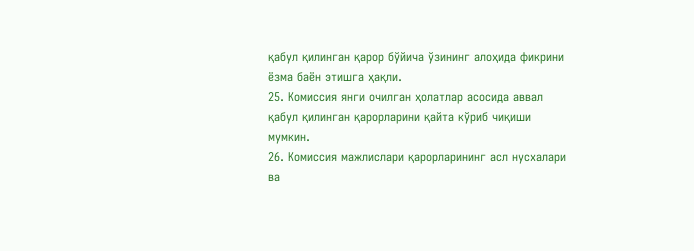қабул қилинган қарор бўйича ўзининг алоҳида фикрини ёзма баён этишга ҳақли.
25. Комиссия янги очилган ҳолатлар асосида аввал қабул қилинган қарорларини қайта кўриб чиқиши мумкин.
26. Комиссия мажлислари қарорларининг асл нусхалари ва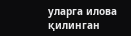уларга илова қилинган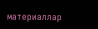материаллар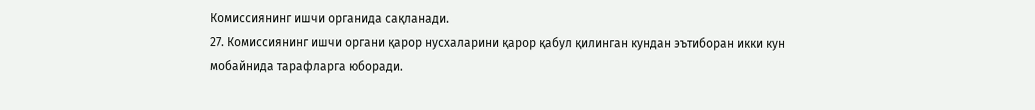Комиссиянинг ишчи органида сақланади.
27. Комиссиянинг ишчи органи қарор нусхаларини қарор қабул қилинган кундан эътиборан икки кун мобайнида тарафларга юборади.